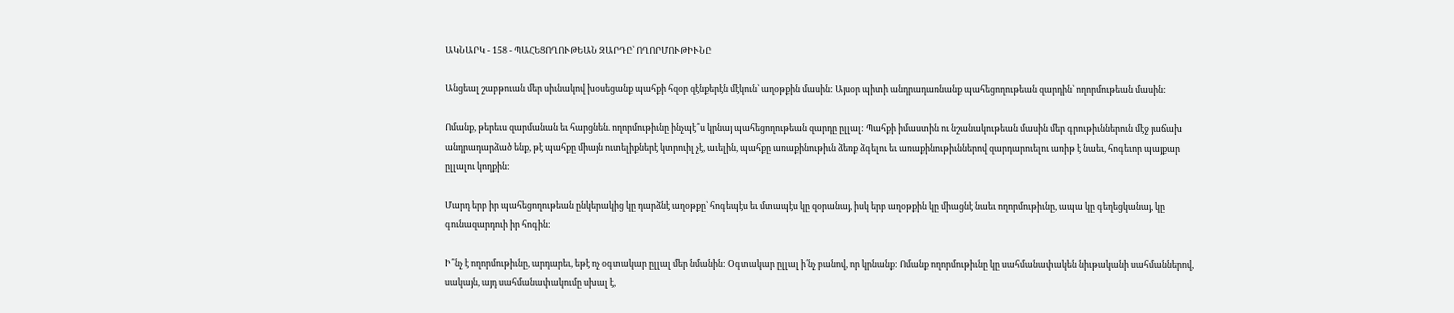ԱԿՆԱՐԿ - 158 - ՊԱՀԵՑՈՂՈՒԹԵԱՆ ԶԱՐԴԸ՝ ՈՂՈՐՄՈՒԹԻՒՆԸ

Անցեալ շաբթուան մեր սիւնակով խօսեցանք պահքի հզօր զէնքերէն մէկուն՝ աղօթքին մասին: Այսօր պիտի անդրադառնանք պահեցողութեան զարդին՝ ողորմութեան մասին:

Ոմանք, թերեւս զարմանան եւ հարցնեն. ողորմութիւնը ինչպէ՞ս կրնայ պահեցողութեան զարդը ըլլալ: Պահքի իմաստին ու նշանակութեան մասին մեր գրութիւններուն մէջ յաճախ անդրադարձած ենք, թէ պահքը միայն ուտելիքներէ կտրուիլ չէ, աւելին, պահքը առաքինութիւն ձեռք ձգելու եւ առաքինութիւններով զարդարուելու առիթ է նաեւ, հոգեւոր պայքար ըլլալու կողքին:

Մարդ երբ իր պահեցողութեան ընկերակից կը դարձնէ աղօթքը՝ հոգեպէս եւ մտապէս կը զօրանայ, իսկ երբ աղօթքին կը միացնէ նաեւ ողորմութիւնը, ապա կը գեղեցկանայ, կը գունազարդուի իր հոգին:

Ի՞նչ է ողորմութիւնը, արդարեւ, եթէ ոչ օգտակար ըլլալ մեր նմանին: Օգտակար ըլլալ ի՛նչ բանով, որ կրնանք: Ոմանք ողորմութիւնը կը սահմանափակեն նիւթականի սահմաններով, սակայն, այդ սահմանափակումը սխալ է,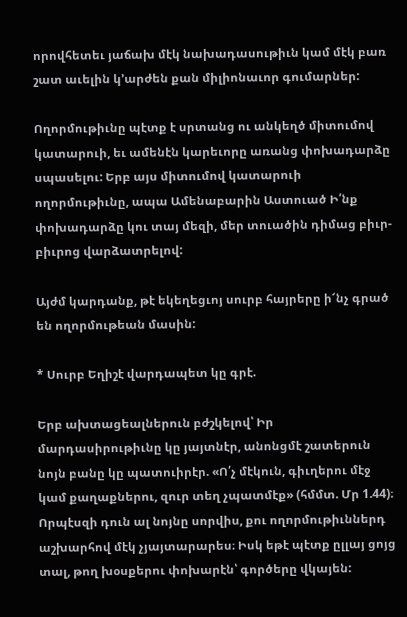որովհետեւ յաճախ մէկ նախադասութիւն կամ մէկ բառ շատ աւելին կ՚արժեն քան միլիոնաւոր գումարներ:

Ողորմութիւնը պէտք է սրտանց ու անկեղծ միտումով կատարուի, եւ ամենէն կարեւորը առանց փոխադարձը սպասելու: Երբ այս միտումով կատարուի ողորմութիւնը, ապա Ամենաբարին Աստուած Ի՛նք փոխադարձը կու տայ մեզի, մեր տուածին դիմաց բիւր-բիւրոց վարձատրելով:

Այժմ կարդանք, թէ եկեղեցւոյ սուրբ հայրերը ի՜նչ գրած են ողորմութեան մասին:

* Սուրբ Եղիշէ վարդապետ կը գրէ.

Երբ ախտացեալներուն բժշկելով՝ Իր մարդասիրութիւնը կը յայտնէր, անոնցմէ շատերուն նոյն բանը կը պատուիրէր. «Ո՛չ մէկուն, գիւղերու մէջ կամ քաղաքներու, զուր տեղ չպատմէք» (հմմտ. Մր 1.44)։ Որպէսզի դուն ալ նոյնը սորվիս, քու ողորմութիւններդ աշխարհով մէկ չյայտարարես։ Իսկ եթէ պէտք ըլլայ ցոյց տալ, թող խօսքերու փոխարէն՝ գործերը վկայեն: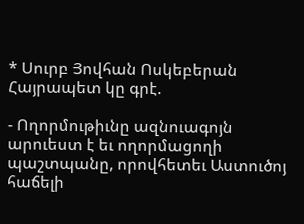* Սուրբ Յովհան Ոսկեբերան Հայրապետ կը գրէ.

- Ողորմութիւնը ազնուագոյն արուեստ է եւ ողորմացողի պաշտպանը, որովհետեւ Աստուծոյ հաճելի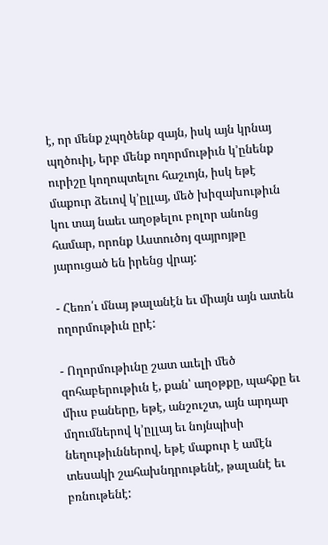է, որ մենք չպղծենք զայն, իսկ այն կրնայ պղծուիլ, երբ մենք ողորմութիւն կ՚ընենք ուրիշը կողոպտելու հաշւոյն, իսկ եթէ մաքուր ձեւով կ՚ըլլայ, մեծ խիզախութիւն կու տայ նաեւ աղօթելու բոլոր անոնց համար, որոնք Աստուծոյ զայրոյթը յարուցած են իրենց վրայ:

- Հեռո՛ւ մնայ թալանէն եւ միայն այն ատեն ողորմութիւն ըրէ:

- Ողորմութիւնը շատ աւելի մեծ զոհաբերութիւն է, քան՝ աղօթքը, պահքը եւ միւս բաները, եթէ, անշուշտ, այն արդար մղումներով կ՚ըլլայ եւ նոյնպիսի նեղութիւններով, եթէ մաքուր է ամէն տեսակի շահախնդրութենէ, թալանէ եւ բռնութենէ: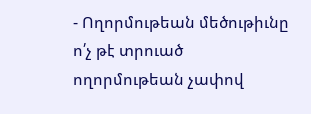- Ողորմութեան մեծութիւնը ո՛չ թէ տրուած ողորմութեան չափով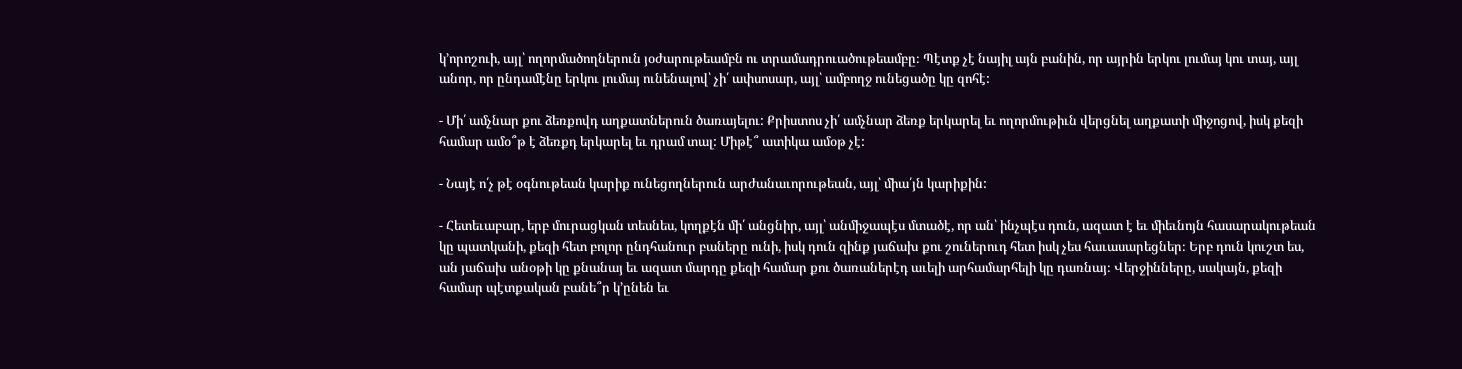կ՚որոշուի, այլ՝ ողորմածողներուն յօժարութեամբն ու տրամադրուածութեամբը։ Պէտք չէ նայիլ այն բանին, որ այրին երկու լումայ կու տայ, այլ անոր, որ ընդամէնը երկու լումայ ունենալով՝ չի՛ ափսոսար, այլ՝ ամբողջ ունեցածը կը զոհէ:

- Մի՛ ամչնար քու ձեռքովդ աղքատներուն ծառայելու: Քրիստոս չի՛ ամչնար ձեռք երկարել եւ ողորմութիւն վերցնել աղքատի միջոցով, իսկ քեզի համար ամօ՞թ է ձեռքդ երկարել եւ դրամ տալ: Միթէ՞ ատիկա ամօթ չէ:

- Նայէ ո՛չ թէ օգնութեան կարիք ունեցողներուն արժանաւորութեան, այլ՝ միա՛յն կարիքին:

- Հետեւաբար, երբ մուրացկան տեսնես, կողքէն մի՛ անցնիր, այլ՝ անմիջապէս մտածէ, որ ան՝ ինչպէս դուն, ազատ է եւ միեւնոյն հասարակութեան կը պատկանի, քեզի հետ բոլոր ընդհանուր բաները ունի, իսկ դուն զինք յաճախ քու շուներուդ հետ իսկ չես հաւասարեցներ։ Երբ դուն կուշտ ես, ան յաճախ անօթի կը քնանայ եւ ազատ մարդը քեզի համար քու ծառաներէդ աւելի արհամարհելի կը դառնայ։ Վերջինները, սակայն, քեզի համար պէտքական բանե՞ր կ՚ընեն եւ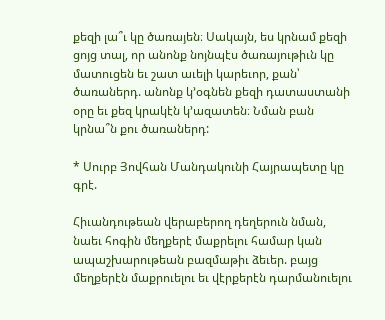քեզի լա՞ւ կը ծառայեն։ Սակայն, ես կրնամ քեզի ցոյց տալ, որ անոնք նոյնպէս ծառայութիւն կը մատուցեն եւ շատ աւելի կարեւոր, քան՝ ծառաներդ. անոնք կ՚օգնեն քեզի դատաստանի օրը եւ քեզ կրակէն կ՚ազատեն։ Նման բան կրնա՞ն քու ծառաներդ:

* Սուրբ Յովհան Մանդակունի Հայրապետը կը գրէ.

Հիւանդութեան վերաբերող դեղերուն նման, նաեւ հոգին մեղքերէ մաքրելու համար կան ապաշխարութեան բազմաթիւ ձեւեր. բայց մեղքերէն մաքրուելու եւ վէրքերէն դարմանուելու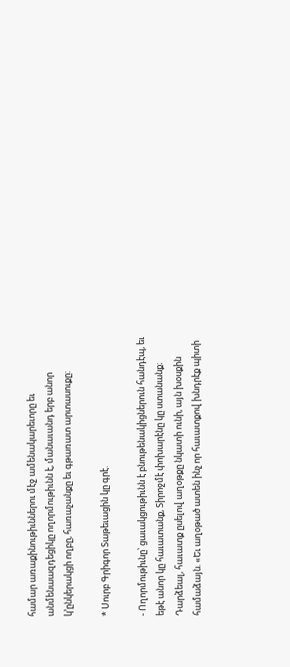համար առաքինութիւններու մէջ ամենակարեւորը եւ անմենաազդեցիկը ողորմութիւնն է, մանաւանդ երբ անոր կ՚ընկերակցի ողբը, հառաչանքը եւ գթառատ արտասուքը:

* Սուրբ Գրիգոր Տաթեւացին կը գրէ.

- Ողորմութիւնը՝ ցաւակցութիւնն է բնութենակիցներուն հանդէպ, եւ եթէ անոր կը հաւատանք, Տիրոջմէ փոխարէնը կը ստանանք։ Դարձեալ, հաւատք ըսելով աղօթքը նկատի ունի, այն խօսքին համաձայն. «Եւ աղօթած ատեն ինչ որ հաւատքով խնդրէք պիտի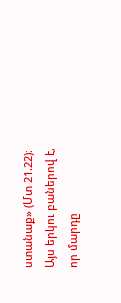ստանաք» (Մտ 21.22)։ Այս երկու բաներով է, որ մարդը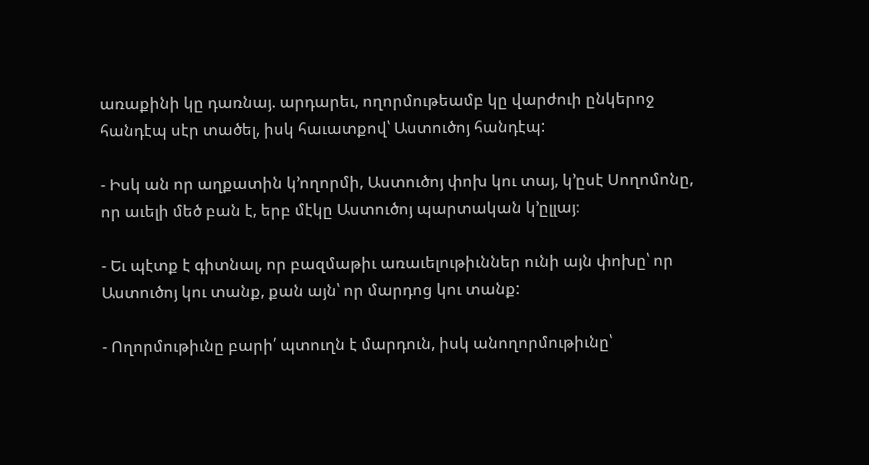առաքինի կը դառնայ. արդարեւ, ողորմութեամբ կը վարժուի ընկերոջ հանդէպ սէր տածել, իսկ հաւատքով՝ Աստուծոյ հանդէպ:

- Իսկ ան որ աղքատին կ՚ողորմի, Աստուծոյ փոխ կու տայ, կ՚ըսէ Սողոմոնը, որ աւելի մեծ բան է, երբ մէկը Աստուծոյ պարտական կ՚ըլլայ։

- Եւ պէտք է գիտնալ, որ բազմաթիւ առաւելութիւններ ունի այն փոխը՝ որ Աստուծոյ կու տանք, քան այն՝ որ մարդոց կու տանք:

- Ողորմութիւնը բարի՛ պտուղն է մարդուն, իսկ անողորմութիւնը՝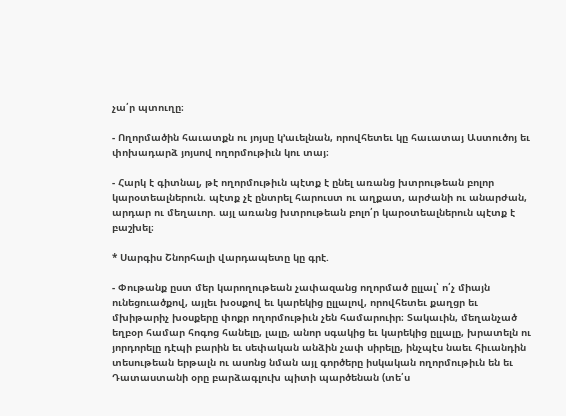չա՛ր պտուղը։

- Ողորմածին հաւատքն ու յոյսը կ՚աւելնան, որովհետեւ կը հաւատայ Աստուծոյ եւ փոխադարձ յոյսով ողորմութիւն կու տայ։

- Հարկ է գիտնալ, թէ ողորմութիւն պէտք է ընել առանց խտրութեան բոլոր կարօտեալներուն. պէտք չէ ընտրել հարուստ ու աղքատ, արժանի ու անարժան, արդար ու մեղաւոր. այլ առանց խտրութեան բոլո՛ր կարօտեալներուն պէտք է բաշխել։

* Սարգիս Շնորհալի վարդապետը կը գրէ.

- Փութանք ըստ մեր կարողութեան չափազանց ողորմած ըլլալ՝ ո՛չ միայն ունեցուածքով, այլեւ խօսքով եւ կարեկից ըլլալով, որովհետեւ քաղցր եւ մխիթարիչ խօսքերը փոքր ողորմութիւն չեն համարուիր։ Տակաւին, մեղանչած եղբօր համար հոգոց հանելը, լալը, անոր սգակից եւ կարեկից ըլլալը, խրատելն ու յորդորելը դէպի բարին եւ սեփական անձին չափ սիրելը, ինչպէս նաեւ հիւանդին տեսութեան երթալն ու ասոնց նման այլ գործերը իսկական ողորմութիւն են եւ Դատաստանի օրը բարձագլուխ պիտի պարծենան (տե՛ս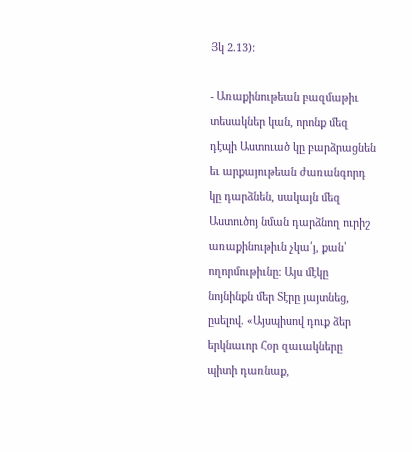Յկ 2.13):

- Առաքինութեան բազմաթիւ տեսակներ կան, որոնք մեզ դէպի Աստուած կը բարձրացնեն եւ արքայութեան ժառանգորդ կը դարձնեն, սակայն մեզ Աստուծոյ նման դարձնող ուրիշ առաքինութիւն չկա՛յ, քան՝ ողորմութիւնը։ Այս մէկը նոյնինքն մեր Տէրը յայտնեց, ըսելով. «Այսպիսով դուք ձեր երկնաւոր Հօր զաւակները պիտի դառնաք,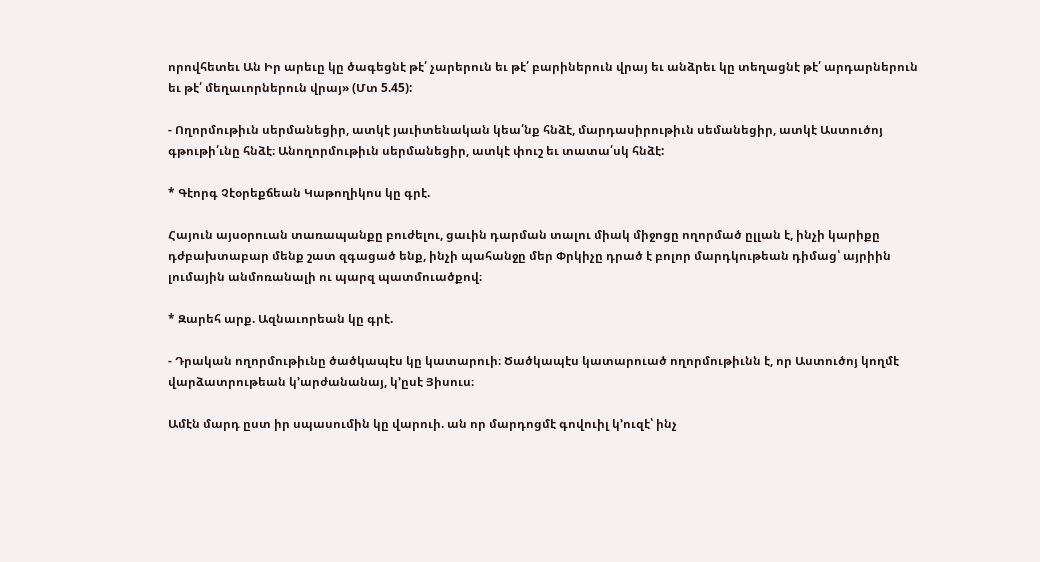որովհետեւ Ան Իր արեւը կը ծագեցնէ թէ՛ չարերուն եւ թէ՛ բարիներուն վրայ եւ անձրեւ կը տեղացնէ թէ՛ արդարներուն եւ թէ՛ մեղաւորներուն վրայ» (Մտ 5.45):

- Ողորմութիւն սերմանեցիր, ատկէ յաւիտենական կեա՛նք հնձէ, մարդասիրութիւն սեմանեցիր, ատկէ Աստուծոյ գթութի՛ւնը հնձէ։ Անողորմութիւն սերմանեցիր, ատկէ փուշ եւ տատա՛սկ հնձէ:

* Գէորգ Չէօրեքճեան Կաթողիկոս կը գրէ.

Հայուն այսօրուան տառապանքը բուժելու, ցաւին դարման տալու միակ միջոցը ողորմած ըլլան է, ինչի կարիքը դժբախտաբար մենք շատ զգացած ենք, ինչի պահանջը մեր Փրկիչը դրած է բոլոր մարդկութեան դիմաց՝ այրիին լումային անմոռանալի ու պարզ պատմուածքով։

* Զարեհ արք. Ազնաւորեան կը գրէ.

- Դրական ողորմութիւնը ծածկապէս կը կատարուի։ Ծածկապէս կատարուած ողորմութիւնն է, որ Աստուծոյ կողմէ վարձատրութեան կ՚արժանանայ, կ՚ըսէ Յիսուս։

Ամէն մարդ ըստ իր սպասումին կը վարուի. ան որ մարդոցմէ գովուիլ կ՚ուզէ՝ ինչ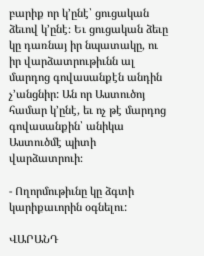բարիք որ կ՚ընէ՝ ցուցական ձեւով կ՚ընէ։ Եւ ցուցական ձեւը կը դառնայ իր նպատակը, ու իր վարձատրութիւնն ալ մարդոց գովասանքէն անդին չ՚անցնիր: Ան որ Աստուծոյ համար կ՚ընէ, եւ ոչ թէ մարդոց գովասանքին՝ անիկա Աստուծմէ պիտի վարձատրուի։

- Ողորմութիւնը կը ձգտի կարիքաւորին օգնելու:

ՎԱՐԱՆԴ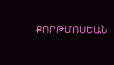ՔՈՐԹՄՈՍԵԱՆ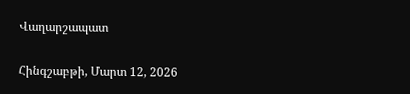Վաղարշապատ

Հինգշաբթի, Մարտ 12, 2026